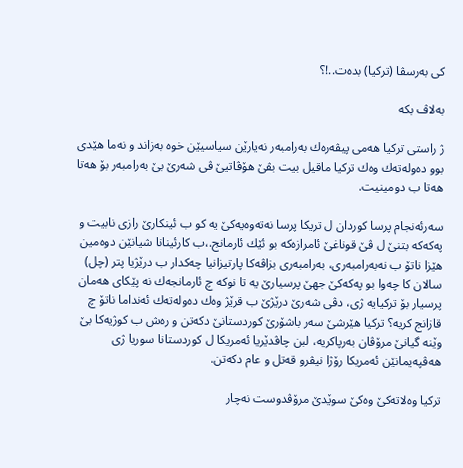كى به‌رسڤا (تركیا) بده‌ت..!؟

بەلاڤ بکە

ژ راستى تركیا هه‌مى پیڤه‌ره‌ك به‌رامبه‌ر نه‌یارێن سیاسیێن خوه‌ به‌زاند و نه‌ما هێدى بوو ده‌وله‌ته‌ك وه‌ك تركیا ماقیل بیت بڤێ هۆڤاتیێ ڤى شه‌رێ بێ به‌رامبه‌ر بۆ هه‌تا هه‌تا ب دومینیت.

سه‌رئه‌نجام پرسا كوردان ل تریكا پرسا نه‌ته‌وه‌یه‌كێ یه‌ كو ب ئینكارێ رازى نابیت و په‌كه‌كه‌ بتنێ ل ڤێ قوناغێ ئامرازه‌كه‌ بو ئێك ئارمانج.،ب كارئینانا شیانێن دوە‌مین هێزا ناتۆ ب نه‌به‌رامبه‌رى، به‌رامبه‌رى بزاڤه‌كا پارتیزانیا چه‌كدار ب درێژیا پتر (چل) سالان كا چه‌وا بو په‌كه‌كێ جهێ پرسیارێ یه‌ تا نوكه‌ چ ئارمانجه‌ك نه‌ پێكاى هه‌مان پرسیار بۆ تركیایه‌ ژى، دڤى شه‌رێ درێژێ ب قرێژ وه‌ك ده‌وله‌ته‌ك ئه‌نداما ناتۆ چ قازانج كریه؟ تركیا هێرشێ سه‌ر باشۆرێ كوردستانێ دكه‌تن و ره‌ش ب كوژیه‌كا بێ وێنه‌ گیانێ مرۆڤان به‌رپاكریه‌، لبن چاڤدێریا ئه‌مریكا ل كوردستانا سوریا ژى هه‌ڤپه‌یمانێن ئه‌مریكا رۆژا نیڤرو قه‌تل و عام دكه‌تن.

تركیا وه‌لاته‌كێ وه‌كێ سوێدێ مرۆڤدوست نه‌چار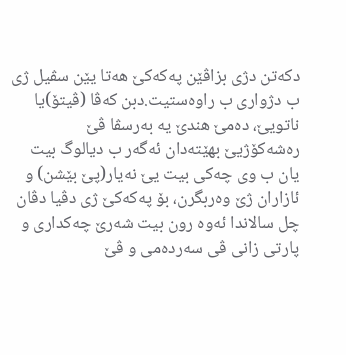دكه‌تن دژى بزاڤێن په‌كه‌كێ هه‌تا یێن سڤیل ژى ب دژوارى ب راوه‌ستیت.دبن كه‌ڤا (ڤیتۆ)یا ناتویێ، ده‌مێ هندێ یه‌ به‌رسڤا ڤێ رەشه‌كۆژیێ بهێته‌دان ئه‌گه‌ر ب دیالوگ بیت یان ب وى چه‌كى بیت یێ نه‌یار(پێ بێشن) و ئازاران ژێ وه‌ربگرن، بۆ په‌كه‌كێ ژى دڤیا دڤان چل سالاندا ئه‌وه‌ رون بیت شه‌رێ چه‌كدارى و پارتى زانى ڤى سه‌رده‌مى و ڤێ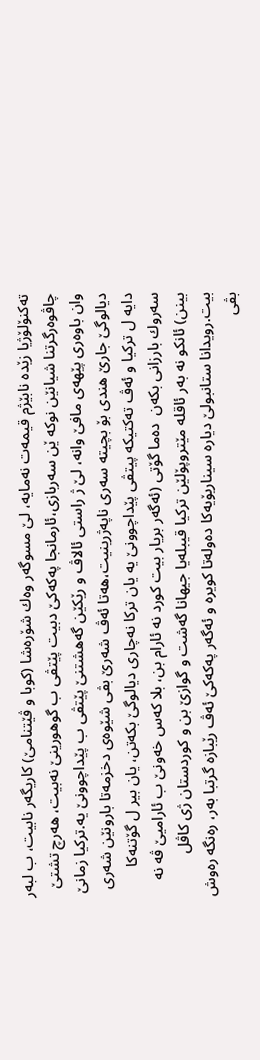ته‌كنۆلۆژیا زێده‌ نابێژم قیمه‌ت نه‌مایه،‌ لێ مسوگەر‌ وه‌ك شۆره‌شا (كوبا و ڤێتنامێ) كاریگه‌ر نابیت، ب لبه‌ر چاڤوەرگرتنا شیانێن نوكه‌ ێن سه‌ربازى،ئارمانجا په‌كه‌كێ دبیت پێتڤى ب گوهورینێ نه‌بیت، هه‌رچ تشتێ وان باوه‌رى پێهه‌ى مافێ وانه،‌ لێ ژ راستى ئالاڤ و رێكێن گه‌هشتنێ پێتڤى ب پێداچوونێ یه‌.تركیا زمانێ دیالوگێ جارێ هندى بۆ بچیته‌ سه‌رى ناپه‌ژرینیت،هه‌تا ئەڤ شه‌رێ بڤى شێوه‌ى دخزمه‌تا بارونێن شه‌ری دایه‌ ل تركیا و ئەڤ ته‌كتیكه‌ پیتڤى پێداچوونێ یه‌ یان تركا نه‌چارى دیالوگێ بكه‌تن، یان بیر ل گۆتنه‌كا سه‌روك بارزانى بكه‌ن  ده‌ما گۆتى (ئه‌گه‌ر بریار بیت كورد نه‌ ئارام بن، بلا كه‌س خه‌ونێ ب ئارامیێ ڤه‌ نه‌ بینن) ئانكو نه‌ به‌ر ئاقله‌ مێتروپۆلێن تركیا قیبله‌یا جیهانا گه‌شت و گوازێ بن و كوردستان ژى كاڤل بیت.رویدانا ستانبولێ دیاره‌ سیناریۆیه‌كا ده‌وله‌تا كویره‌ و ئه‌گه‌ر په‌كه‌كێ ئه‌ڤ رێبازه‌ گرتبا به‌ر، ره‌نگه‌ ره‌وش بڤى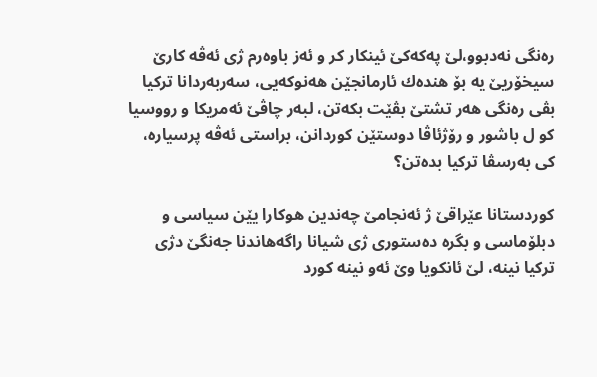ره‌نگى نه‌دبوو،لێ په‌كه‌كێ ئینكار كر و ئه‌ز باوه‌رم ژى ئه‌ڤه‌ كارێ سیخۆریێ یە بۆ هنده‌ك ئارمانجێن هەنوکەیی، سه‌ربه‌ردانا تركیا بڤى ره‌نگى هه‌ر تشتێ بڤێت بكه‌تن، لبه‌ر چاڤێ ئه‌مریكا و رووسیا كو ل باشور و رۆژئاڤا دوستێن كوردانن، براستى ئه‌ڤه‌ پرسیاره‌، كی به‌رسڤا تركیا بده‌تن؟

كوردستانا عێراقێ ژ ئه‌نجامێ چه‌ندین هوكارا یێن سیاسى و دبلۆماسى و بگره‌ ده‌ستورى ژى شیانا راگه‌هاندنا جه‌نگێ دژى تركیا نینه،‌ لێ ئانكویا وێ ئه‌و نینه‌ كورد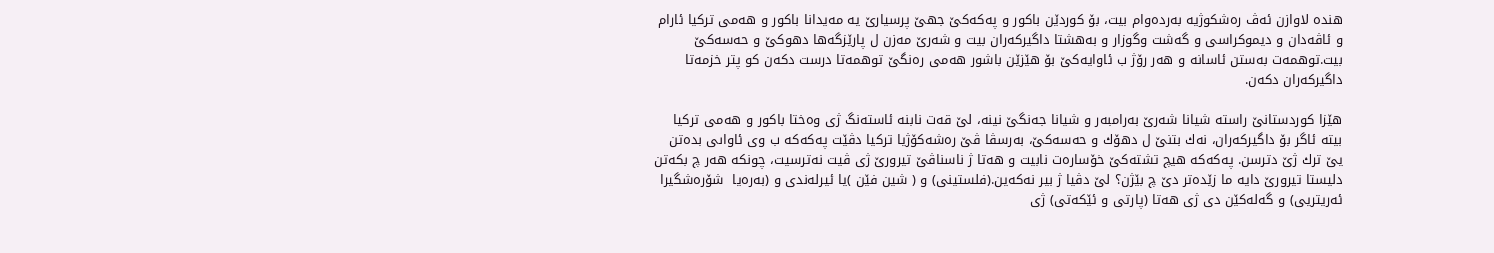هنده‌ لاوازن ئه‌ڤ ره‌شكوژیه‌ به‌رده‌وام بیت، بۆ كوردێن باكور و په‌كه‌كێ جهێ پرسیارێ یه‌ مه‌یدانا باكور و هه‌مى تركیا ئارام و ئاڤه‌دان و دیموكراسى و گه‌شت وگوزار و به‌هشتا داگیركه‌ران بیت و شه‌رێ مه‌زن ل پارێزگه‌ها دهوكێ و حه‌سه‌كێ بیت.تو‌همه‌ت به‌ستن ئاسانه‌ و هه‌ر رۆژ ب ئاوایه‌كێ بۆ هێزێن باشور هه‌مى ره‌نگێ توهمه‌تا درست دكه‌ن كو پتر خزمه‌تا داگیركه‌ران دكه‌ن.

هێزا كوردستانێ راسته‌ شیانا شه‌رێ به‌رامبه‌ر و شیانا جه‌نگێ نینه،‌ لێ قه‌ت نابنه‌ ئاسته‌نگ ژى وه‌ختا باكور و هه‌مى تركیا بیته‌ ئاگر بۆ داگیركه‌ران، نه‌ك بتنێ ل دهۆك و حه‌سه‌كێ، به‌رسڤا ڤێ ره‌شه‌کۆژیا تركیا دڤێت په‌كه‌كه‌ ب وى ئاواىی بده‌تن یێ ترك ژێ دترسن. په‌كه‌كه‌ هیچ تشته‌كێ خۆساره‌ت نابیت و هه‌تا ژ ناسناڤێ تیرورێ ژى ڤیت نه‌ترسیت، چونكه‌ هه‌ر چ بكه‌تن دلیستا تیرورێ دایه‌ ما زێده‌تر دێ چ بێژن؟ لێ دڤیا ژ بیر نه‌كه‌ین.(فلستینى) و ( شین فێن )یا ئیرله‌ندى و (به‌ره‌یا  شۆره‌شگیرا ئه‌ریتریى) و گه‌له‌كێن دى ژى هه‌تا (پارتى و ئێكه‌تى) ژى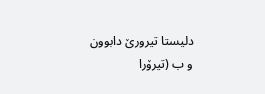دلیستا تیرورێ دابوون و ب (تیرۆرا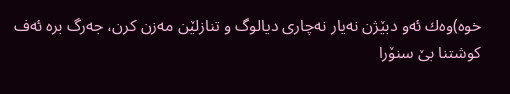خوه‌)وه‌ك ئه‌و دبێژن نه‌یار نه‌چارى دیالوگ و تنازلێن مه‌زن كرن، جه‌رگ بره‌ ئه‌ف كوشتنا بێ سنۆرا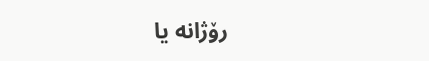رۆژانه‌ یا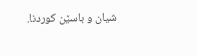شیان و باسێن كوردنا.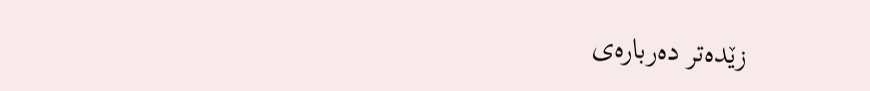زێدەتر دەربارەی